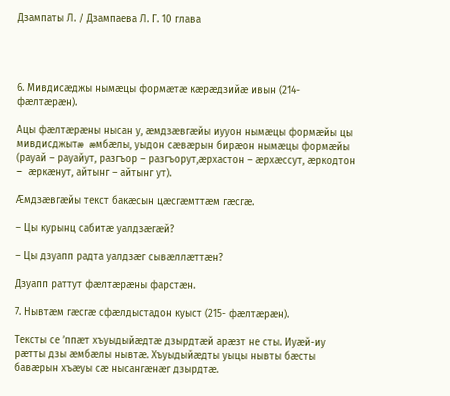Дзампаты Л. / Дзампаева Л. Г. 10 глава




6. Мивдисæджы нымæцы формæтæ кæрæдзийæ ивын (214- фæлтæрæн).

Ацы фæлтæрæны нысан у, æмдзæвгæйы иууон нымæцы формæйы цы мивдисджытæ æмбæлы, уыдон сæвæрын бирæон нымæцы формæйы (рауай – рауайут, разгъор – разгъорут,æрхастон – æрхæссут, æркодтон – æркæнут, айтынг – айтынг ут).

Æмдзæвгæйы текст бакæсын цæсгæмттæм гæсгæ.

– Цы курынц сабитæ уалдзæгæй?

– Цы дзуапп радта уалдзæг сывæллæттæн?

Дзуапп раттут фæлтæрæны фарстæн.

7. Нывтæм гæсгæ сфæлдыстадон куыст (215- фæлтæрæн).

Тексты се ’ппæт хъуыдыйæдтæ дзырдтæй арæзт не сты. Иуæй-иу рæтты дзы æмбæлы нывтæ. Хъуыдыйæдты уыцы нывты бæсты бавæрын хъæуы сæ нысангæнæг дзырдтæ.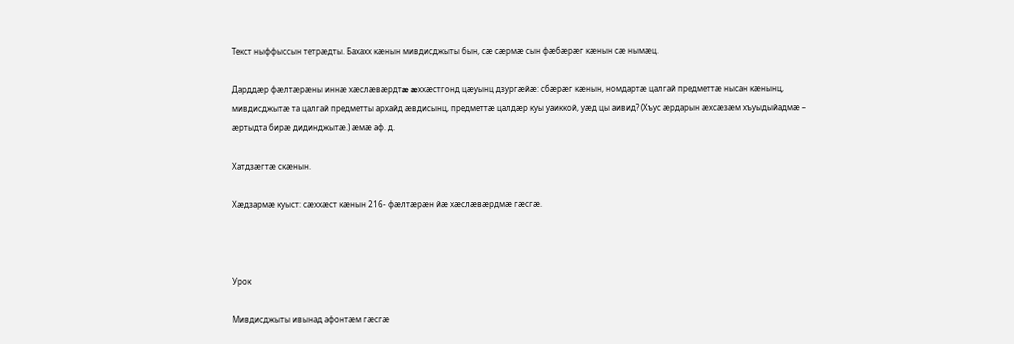Текст ныффыссын тетрæдты. Бахахх кæнын мивдисджыты бын, сæ сæрмæ сын фæбæрæг кæнын сæ нымæц.

Дарддæр фæлтæрæны иннæ хæслæвæрдтæ æххæстгонд цæуынц дзургæйæ: сбæрæг кæнын, номдартæ цалгай предметтæ нысан кæнынц, мивдисджытæ та цалгай предметты архайд æвдисынц, предметтæ цалдæр куы уаиккой, уæд цы аивид? (Хъус æрдарын æхсæзæм хъуыдыйадмæ – æртыдта бирæ дидинджытæ.) æмæ аф. д.

Хатдзæгтæ скæнын.

Хæдзармæ куыст: сæххæст кæнын 216- фæлтæрæн йæ хæслæвæрдмæ гæсгæ.



Урок

Мивдисджыты ивынад афонтæм гæсгæ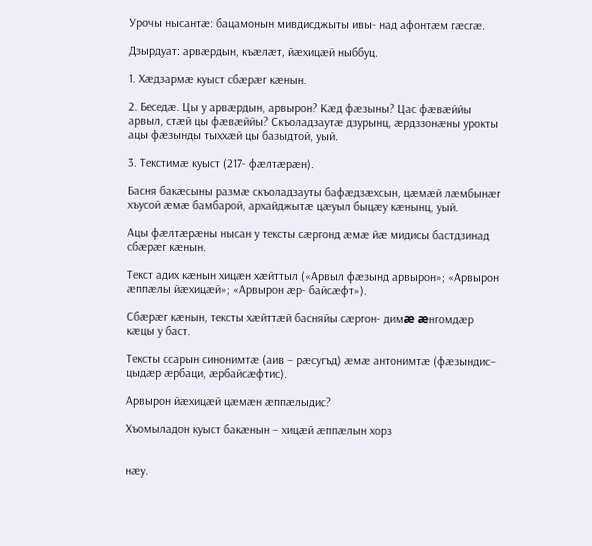Урочы нысантæ: бацамонын мивдисджыты ивы- над афонтæм гæсгæ.

Дзырдуат: арвæрдын, къæлæт, йæхицæй ныббуц.

1. Хæдзармæ куыст сбæрæг кæнын.

2. Беседæ. Цы у арвæрдын, арвырон? Кæд фæзыны? Цас фæвæййы арвыл, стæй цы фæвæййы? Скъоладзаутæ дзурынц, æрдззонæны урокты ацы фæзынды тыххæй цы базыдтой, уый.

3. Текстимæ куыст (217- фæлтæрæн).

Басня бакæсыны размæ скъоладзауты бафæдзæхсын, цæмæй лæмбынæг хъусой æмæ бамбарой, архайджытæ цæуыл быцæу кæнынц, уый.

Ацы фæлтæрæны нысан у тексты сæргонд æмæ йæ мидисы бастдзинад сбæрæг кæнын.

Текст адих кæнын хицæн хæйттыл («Арвыл фæзынд арвырон»; «Арвырон æппæлы йæхицæй»; «Арвырон æр- байсæфт»).

Сбæрæг кæнын, тексты хæйттæй басняйы сæргон- димæ æнгомдæр кæцы у баст.

Тексты ссарын синонимтæ (аив – рæсугъд) æмæ антонимтæ (фæзындис– цыдæр æрбаци, æрбайсæфтис).

Арвырон йæхицæй цæмæн æппæлыдис?

Хъомыладон куыст бакæнын – хицæй æппæлын хорз


нæу.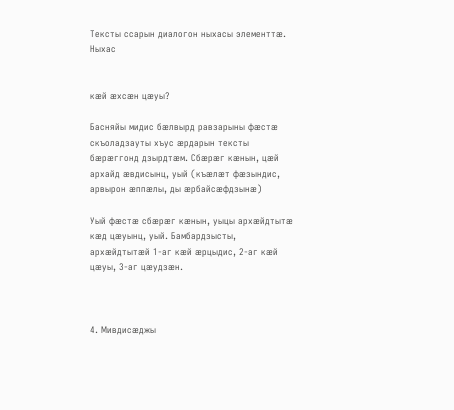Тексты ссарын диалогон ныхасы элементтæ. Ныхас


кæй æхсæн цæуы?

Басняйы мидис бæлвырд равзарыны фæстæ скъоладзауты хъус æрдарын тексты бæрæггонд дзырдтæм. Сбæрæг кæнын, цæй архайд æвдисынц, уый (къæлæт фæзындис, арвырон æппæлы, ды æрбайсæфдзынæ)

Уый фæстæ сбæрæг кæнын, уыцы архæйдтытæ кæд цæуынц, уый. Бамбардзысты, архæйдтытæй 1-аг кæй æрцыдис, 2-аг кæй цæуы, 3-аг цæудзæн.



4. Мивдисæджы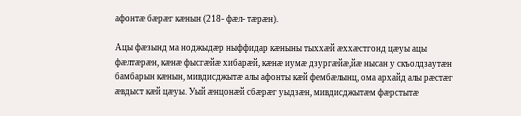афонтæ бæрæг кæнын (218- фæл- тæрæн).

Ацы фæзынд ма ноджыдæр ныффидар кæныны тыххæй æххæстгонд цæуы ацы фæлтæрæн, кæнæ фысгæйæ хибарæй, кæнæ иумæ дзургæйæ,йæ нысан у скъолдзаутæн бамбарын кæнын, мивдисджытæ алы афонты кæй фембæлынц, ома архайд алы рæстæг æвдыст кæй цæуы. Уый æнцонæй сбæрæг уыдзæн, мивдисджытæм фæрстытæ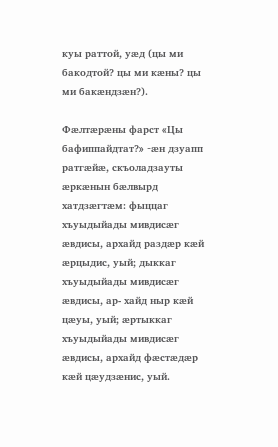куы раттой, уæд (цы ми бакодтой? цы ми кæны? цы ми бакæндзæн?).

Фæлтæрæны фарст «Цы бафиппайдтат?» -æн дзуапп ратгæйæ, скъоладзауты æркæнын бæлвырд хатдзæгтæм: фыццаг хъуыдыйады мивдисæг æвдисы, архайд раздæр кæй æрцыдис, уый; дыккаг хъуыдыйады мивдисæг æвдисы, ар- хайд ныр кæй цæуы, уый; æртыккаг хъуыдыйады мивдисæг æвдисы, архайд фæстæдæр кæй цæудзæнис, уый.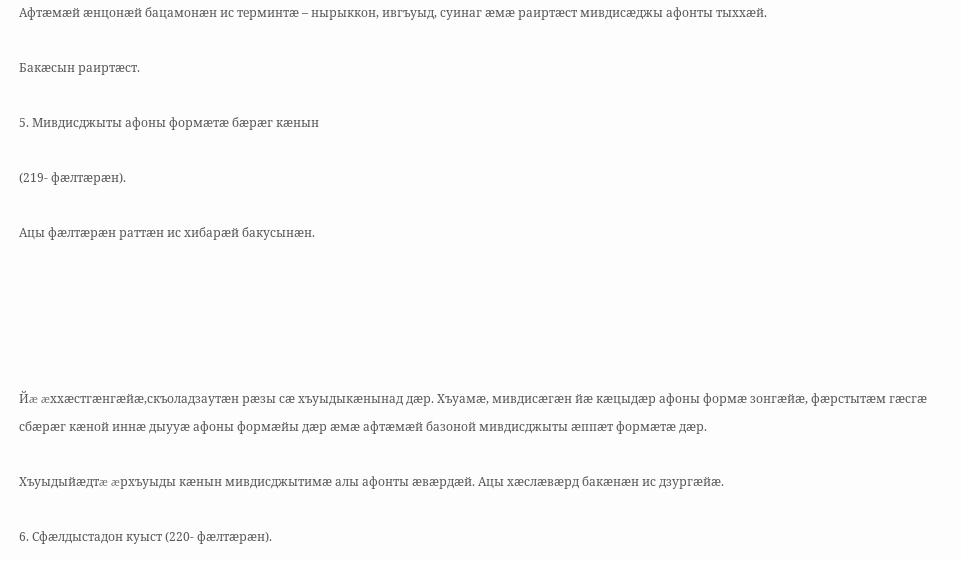Афтæмæй æнцонæй бацамонæн ис терминтæ – нырыккон, ивгъуыд, суинаг æмæ раиртæст мивдисæджы афонты тыххæй.

Бакæсын раиртæст.

5. Мивдисджыты афоны формæтæ бæрæг кæнын

(219- фæлтæрæн).

Ацы фæлтæрæн раттæн ис хибарæй бакусынæн.





Йæ æххæстгæнгæйæ,скъоладзаутæн рæзы сæ хъуыдыкæнынад дæр. Хъуамæ, мивдисæгæн йæ кæцыдæр афоны формæ зонгæйæ, фæрстытæм гæсгæ сбæрæг кæной иннæ дыууæ афоны формæйы дæр æмæ афтæмæй базоной мивдисджыты æппæт формæтæ дæр.

Хъуыдыйæдтæ æрхъуыды кæнын мивдисджытимæ алы афонты æвæрдæй. Ацы хæслæвæрд бакæнæн ис дзургæйæ.

6. Сфæлдыстадон куыст (220- фæлтæрæн).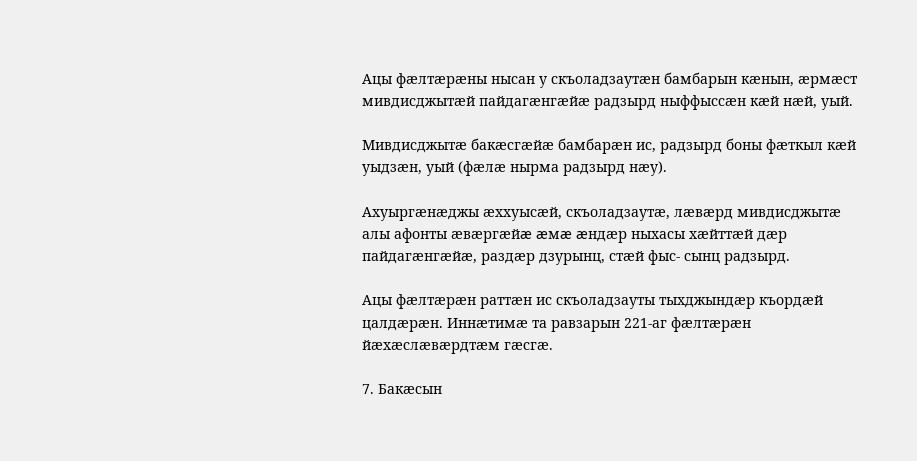Ацы фæлтæрæны нысан у скъоладзаутæн бамбарын кæнын, æрмæст мивдисджытæй пайдагæнгæйæ радзырд ныффыссæн кæй нæй, уый.

Мивдисджытæ бакæсгæйæ бамбарæн ис, радзырд боны фæткыл кæй уыдзæн, уый (фæлæ нырма радзырд нæу).

Ахуыргæнæджы æххуысæй, скъоладзаутæ, лæвæрд мивдисджытæ алы афонты æвæргæйæ æмæ æндæр ныхасы хæйттæй дæр пайдагæнгæйæ, раздæр дзурынц, стæй фыс- сынц радзырд.

Ацы фæлтæрæн раттæн ис скъоладзауты тыхджындæр къордæй цалдæрæн. Иннæтимæ та равзарын 221-аг фæлтæрæн йæхæслæвæрдтæм гæсгæ.

7. Бакæсын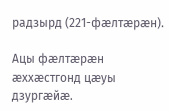радзырд (221-фæлтæрæн).

Ацы фæлтæрæн æххæстгонд цæуы дзургæйæ.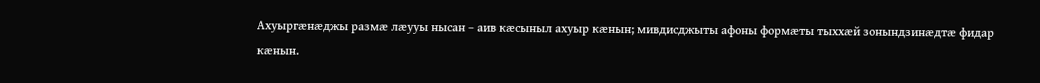Ахуыргæнæджы размæ лæууы нысан – аив кæсыныл ахуыр кæнын; мивдисджыты афоны формæты тыххæй зонындзинæдтæ фидар кæнын.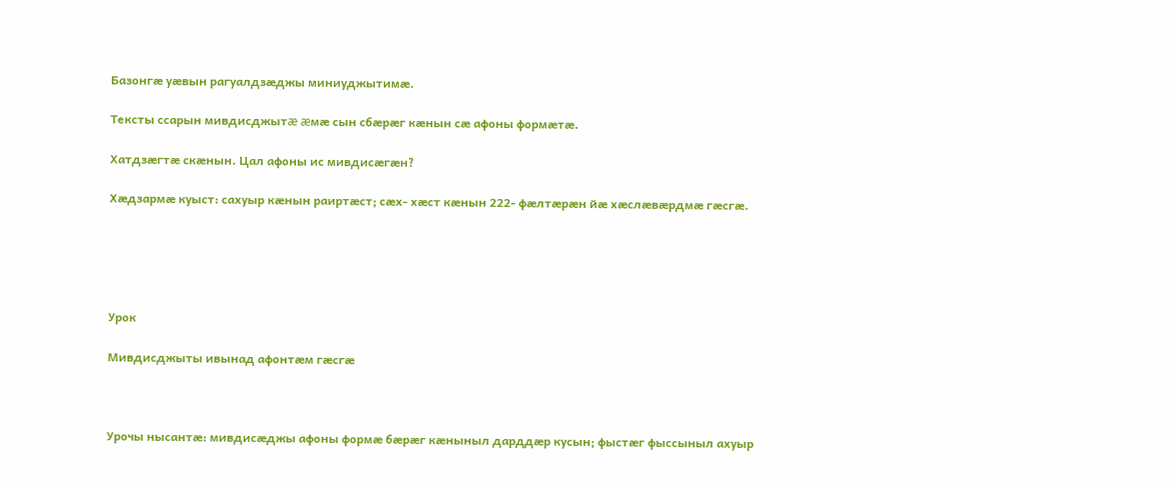Базонгæ уæвын рагуалдзæджы миниуджытимæ.

Тексты ссарын мивдисджытæ æмæ сын сбæрæг кæнын сæ афоны формæтæ.

Хатдзæгтæ скæнын. Цал афоны ис мивдисæгæн?

Хæдзармæ куыст: сахуыр кæнын раиртæст; сæх- хæст кæнын 222- фæлтæрæн йæ хæслæвæрдмæ гæсгæ.





Урок

Мивдисджыты ивынад афонтæм гæсгæ



Урочы нысантæ: мивдисæджы афоны формæ бæрæг кæныныл дарддæр кусын; фыстæг фыссыныл ахуыр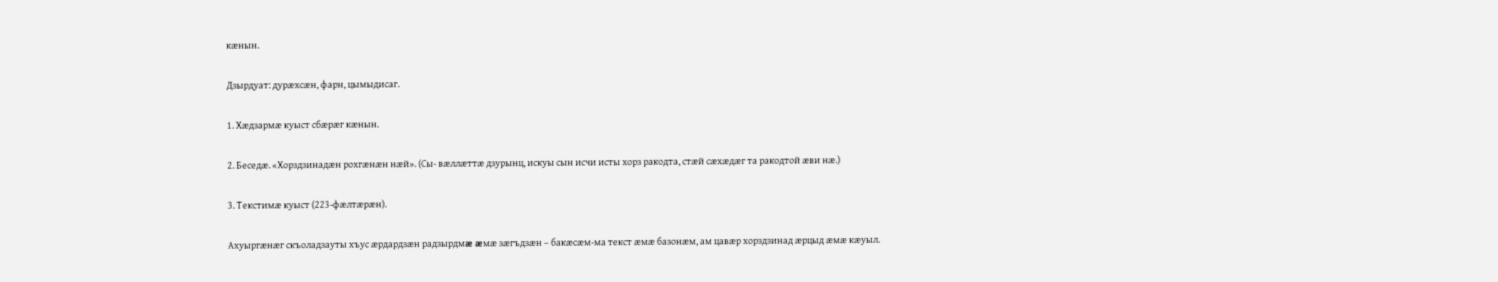кæнын.

Дзырдуат: дурæхсæн, фарн, цымыдисаг.

1. Хæдзармæ куыст сбæрæг кæнын.

2. Беседæ. «Хорздзинадæн рохгæнæн нæй». (Сы- вæллæттæ дзурынц, искуы сын исчи исты хорз ракодта, стæй сæхæдæг та ракодтой æви нæ.)

3. Текстимæ куыст (223-фæлтæрæн).

Ахуыргæнæг скъоладзауты хъус æрдардзæн радзырдмæ æмæ зæгъдзæн – бакæсæм-ма текст æмæ базонæм, ам цавæр хорздзинад æрцыд æмæ кæуыл.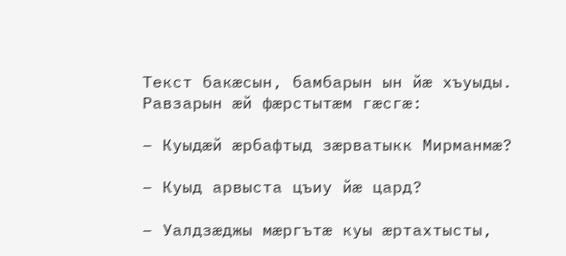Текст бакæсын, бамбарын ын йæ хъуыды. Равзарын æй фæрстытæм гæсгæ:

– Куыдæй æрбафтыд зæрватыкк Мирманмæ?

– Куыд арвыста цъиу йæ цард?

– Уалдзæджы мæргътæ куы æртахтысты,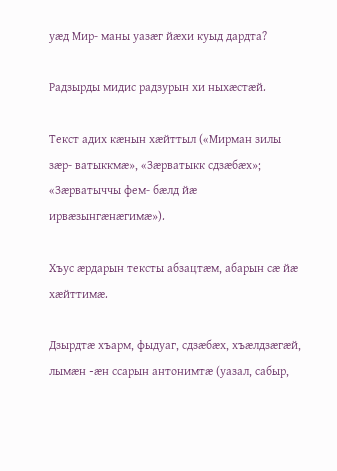уæд Мир- маны уазæг йæхи куыд дардта?

Радзырды мидис радзурын хи ныхæстæй.

Текст адих кæнын хæйттыл («Мирман зилы зæр- ватыккмæ», «Зæрватыкк сдзæбæх»; «Зæрватыччы фем- бæлд йæ ирвæзынгæнæгимæ»).

Хъус æрдарын тексты абзацтæм, абарын сæ йæ хæйттимæ.

Дзырдтæ хъарм, фыдуаг, сдзæбæх, хъæлдзæгæй, лымæн -æн ссарын антонимтæ (уазал, сабыр,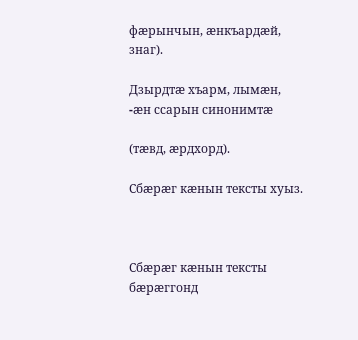фæрынчын, æнкъардæй, знаг).

Дзырдтæ хъарм, лымæн, -æн ссарын синонимтæ

(тæвд, æрдхорд).

Сбæрæг кæнын тексты хуыз.



Сбæрæг кæнын тексты бæрæггонд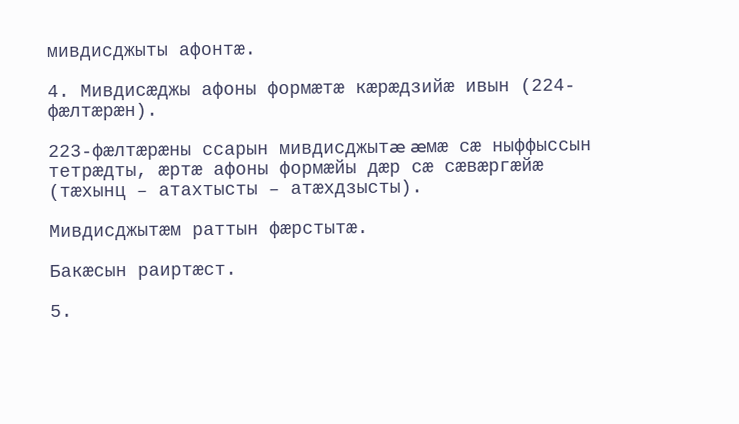мивдисджыты афонтæ.

4. Мивдисæджы афоны формæтæ кæрæдзийæ ивын (224-фæлтæрæн).

223-фæлтæрæны ссарын мивдисджытæ æмæ сæ ныффыссын тетрæдты, æртæ афоны формæйы дæр сæ сæвæргæйæ (тæхынц – атахтысты – атæхдзысты).

Мивдисджытæм раттын фæрстытæ.

Бакæсын раиртæст.

5.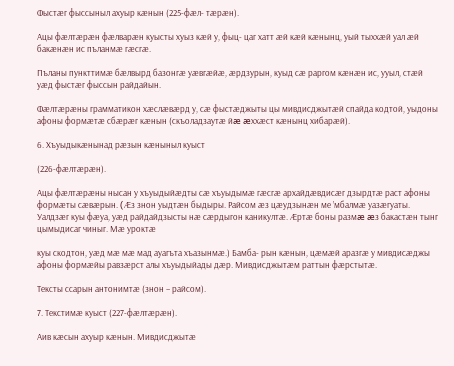Фыстæг фыссыныл ахуыр кæнын (225-фæл- тæрæн).

Ацы фæлтæрæн фæлварæн куысты хуыз кæй у, фыц- цаг хатт æй кæй кæнынц, уый тыххæй уал æй бакæнæн ис пъланмæ гæсгæ.

Пъланы пункттимæ бæлвырд базонгæ уæвгæйæ, æрдзурын, куыд сæ раргом кæнæн ис, ууыл, стæй уæд фыстæг фыссын райдайын.

Фæлтæрæны грамматикон хæслæвæрд у, сæ фыстæджыты цы мивдисджытæй спайда кодтой, уыдоны афоны формæтæ сбæрæг кæнын (скъоладзаутæ йæ æххæст кæнынц хибарæй).

6. Хъуыдыкæнынад рæзын кæныныл куыст

(226-фæлтæрæн).

Ацы фæлтæрæны нысан у хъуыдыйæдты сæ хъуыдымæ гæсгæ архайдæвдисæг дзырдтæ раст афоны формæты сæвæрын. (Æз знон уыдтæн быдыры. Райсом æз цæудзынæн ме ’мбалмæ уазæгуаты. Уалдзæг куы фæуа, уæд райдайдзысты нæ сæрдыгон каникултæ. Æртæ боны размæ æз бакастæн тынг цымыдисаг чиныг. Мæ уроктæ

куы скодтон, уæд мæ мæ мад ауагъта хъазынмæ.) Бамба- рын кæнын, цæмæй аразгæ у мивдисæджы афоны формæйы равзæрст алы хъуыдыйады дæр. Мивдисджытæм раттын фæрстытæ.

Тексты ссарын антонимтæ (знон – райсом).

7. Текстимæ куыст (227-фæлтæрæн).

Аив кæсын ахуыр кæнын. Мивдисджытæ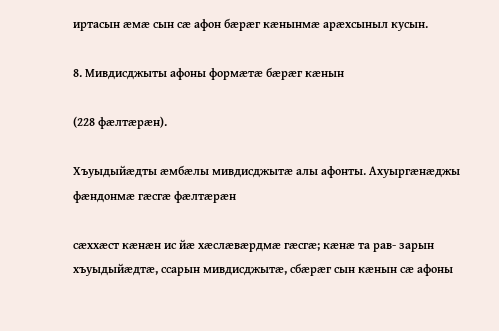иртасын æмæ сын сæ афон бæрæг кæнынмæ арæхсыныл кусын.

8. Мивдисджыты афоны формæтæ бæрæг кæнын

(228 фæлтæрæн).

Хъуыдыйæдты æмбæлы мивдисджытæ алы афонты. Ахуыргæнæджы фæндонмæ гæсгæ фæлтæрæн

сæххæст кæнæн ис йæ хæслæвæрдмæ гæсгæ; кæнæ та рав- зарын хъуыдыйæдтæ, ссарын мивдисджытæ, сбæрæг сын кæнын сæ афоны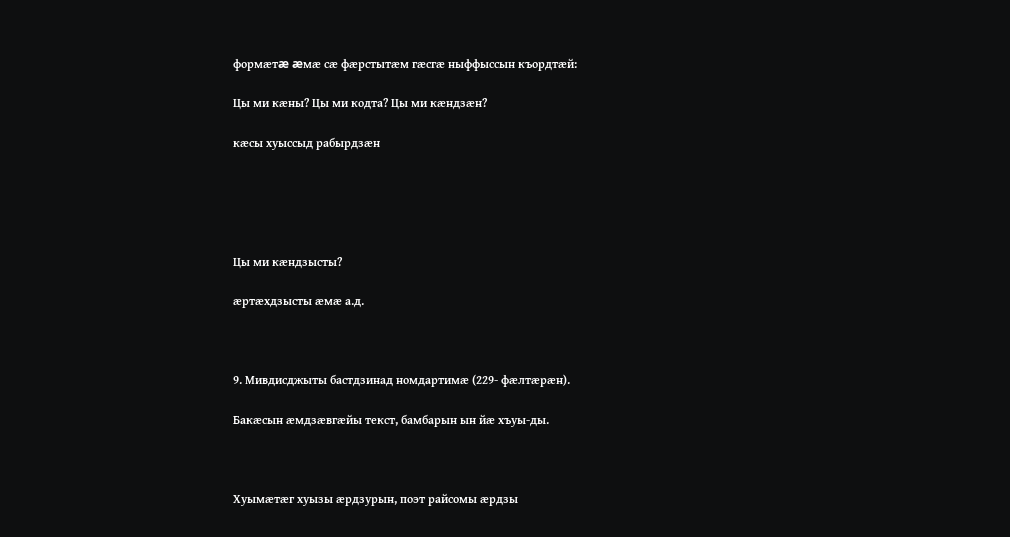формæтæ æмæ сæ фæрстытæм гæсгæ ныффыссын къордтæй:

Цы ми кæны? Цы ми кодта? Цы ми кæндзæн?

кæсы хуыссыд рабырдзæн





Цы ми кæндзысты?

æртæхдзысты æмæ а.д.



9. Мивдисджыты бастдзинад номдартимæ (229- фæлтæрæн).

Бакæсын æмдзæвгæйы текст, бамбарын ын йæ хъуы-ды.



Хуымæтæг хуызы æрдзурын, поэт райсомы æрдзы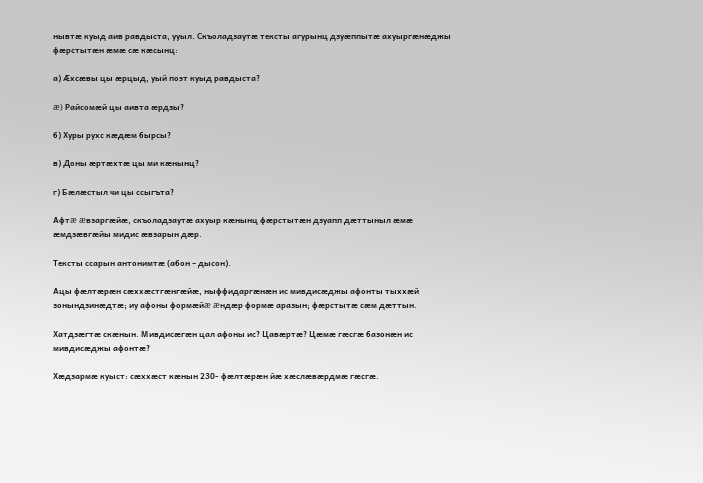нывтæ куыд аив равдыста, ууыл. Скъоладзаутæ тексты агурынц дзуæппытæ ахуыргæнæджы фæрстытæн æмæ сæ кæсынц:

а) Æхсæвы цы æрцыд, уый поэт куыд равдыста?

æ) Райсомæй цы аивта æрдзы?

б) Хуры рухс кæдæм бырсы?

в) Доны æртæхтæ цы ми кæнынц?

г) Бæлæстыл чи цы ссыгъта?

Афтæ æвзаргæйæ, скъоладзаутæ ахуыр кæнынц фæрстытæн дзуапп дæттыныл æмæ æмдзæвгæйы мидис æвзарын дæр.

Тексты ссарын антонимтæ (абон – дысон).

Ацы фæлтæрæн сæххæстгæнгæйæ, ныффидаргæнæн ис мивдисæджы афонты тыххæй зонындзинæдтæ; иу афоны формæйæ æндæр формæ аразын; фæрстытæ сæм дæттын.

Хатдзæгтæ скæнын. Мивдисæгæн цал афоны ис? Цавæртæ? Цæмæ гæсгæ базонæн ис мивдисæджы афонтæ?

Хæдзармæ куыст: сæххæст кæнын 230- фæлтæрæн йæ хæслæвæрдмæ гæсгæ.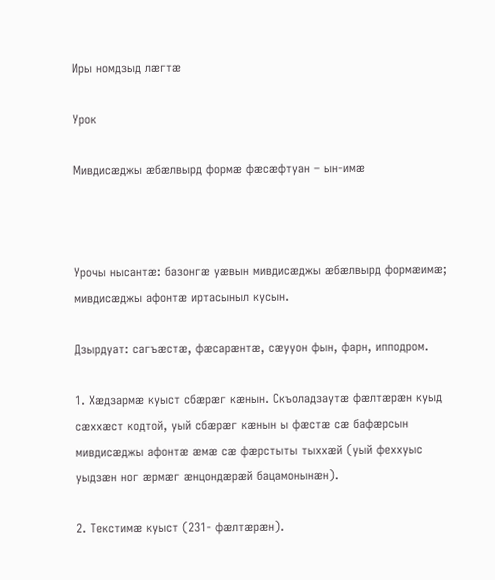Иры номдзыд лæгтæ

Урок

Мивдисæджы æбæлвырд формæ фæсæфтуан – ын-имæ



Урочы нысантæ: базонгæ уæвын мивдисæджы æбæлвырд формæимæ; мивдисæджы афонтæ иртасыныл кусын.

Дзырдуат: сагъæстæ, фæсарæнтæ, сæууон фын, фарн, ипподром.

1. Хæдзармæ куыст сбæрæг кæнын. Скъоладзаутæ фæлтæрæн куыд сæххæст кодтой, уый сбæрæг кæнын ы фæстæ сæ бафæрсын мивдисæджы афонтæ æмæ сæ фæрстыты тыххæй (уый феххуыс уыдзæн ног æрмæг æнцондæрæй бацамонынæн).

2. Текстимæ куыст (231- фæлтæрæн).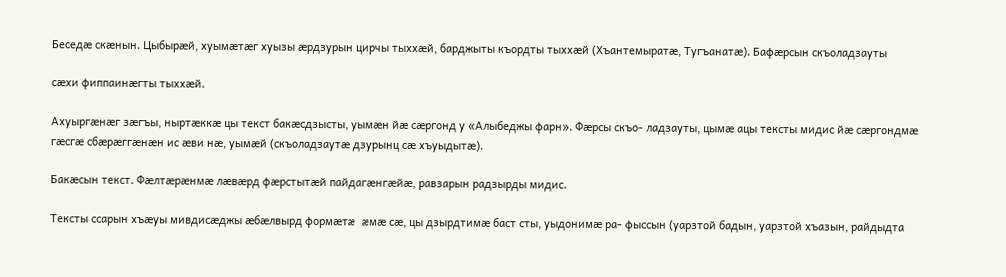Беседæ скæнын. Цыбырæй, хуымæтæг хуызы æрдзурын цирчы тыххæй, барджыты къордты тыххæй (Хъантемыратæ, Тугъанатæ). Бафæрсын скъоладзауты

сæхи фиппаинæгты тыххæй.

Ахуыргæнæг зæгъы, ныртæккæ цы текст бакæсдзысты, уымæн йæ сæргонд у «Алыбеджы фарн». Фæрсы скъо- ладзауты, цымæ ацы тексты мидис йæ сæргондмæ гæсгæ сбæрæггæнæн ис æви нæ, уымæй (скъоладзаутæ дзурынц сæ хъуыдытæ).

Бакæсын текст. Фæлтæрæнмæ лæвæрд фæрстытæй пайдагæнгæйæ, равзарын радзырды мидис.

Тексты ссарын хъæуы мивдисæджы æбæлвырд формæтæ æмæ сæ, цы дзырдтимæ баст сты, уыдонимæ ра- фыссын (уарзтой бадын, уарзтой хъазын, райдыдта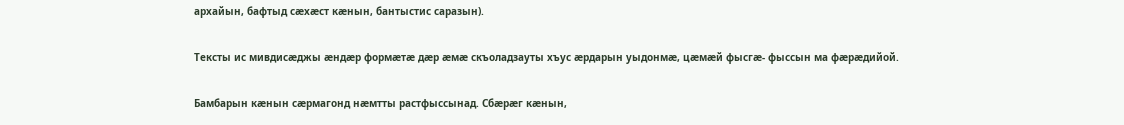архайын, бафтыд сæхæст кæнын, бантыстис саразын).

Тексты ис мивдисæджы æндæр формæтæ дæр æмæ скъоладзауты хъус æрдарын уыдонмæ, цæмæй фысгæ- фыссын ма фæрæдийой.

Бамбарын кæнын сæрмагонд нæмтты растфыссынад. Сбæрæг кæнын,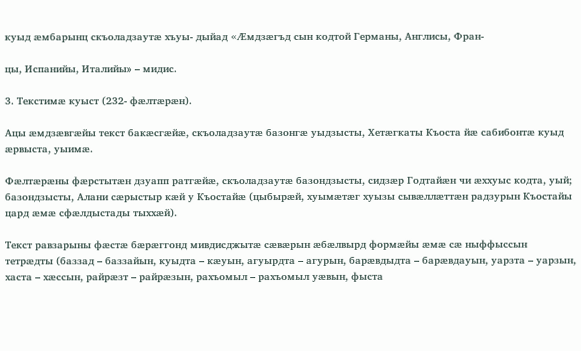куыд æмбарынц скъоладзаутæ хъуы- дыйад «Æмдзæгъд сын кодтой Германы, Англисы, Фран-

цы, Испанийы, Италийы» – мидис.

3. Текстимæ куыст (232- фæлтæрæн).

Ацы æмдзæвгæйы текст бакæсгæйæ, скъоладзаутæ базонгæ уыдзысты, Хетæгкаты Къоста йæ сабибонтæ куыд æрвыста, уыимæ.

Фæлтæрæны фæрстытæн дзуапп ратгæйæ, скъоладзаутæ базондзысты, сидзæр Годтайæн чи æххуыс кодта, уый; базондзысты, Алани сæрыстыр кæй у Къостайæ (цыбырæй, хуымæтæг хуызы сывæллæттæн радзурын Къостайы цард æмæ сфæлдыстады тыххæй).

Текст равзарыны фæстæ бæрæггонд мивдисджытæ сæвæрын æбæлвырд формæйы æмæ сæ ныффыссын тетрæдты (баззад – баззайын, куыдта – кæуын, агуырдта – агурын, барæвдыдта – барæвдауын, уарзта – уарзын, хаста – хæссын, райрæзт – райрæзын, рахъомыл – рахъомыл уæвын, фыста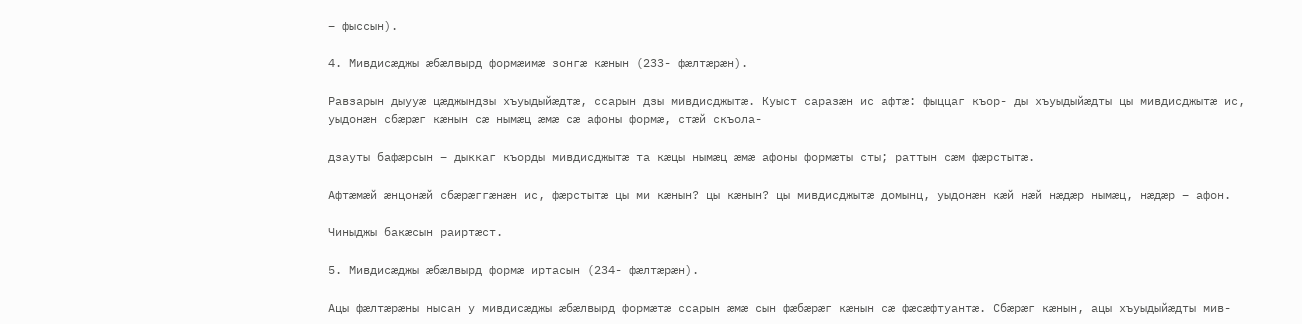– фыссын).

4. Мивдисæджы æбæлвырд формæимæ зонгæ кæнын (233- фæлтæрæн).

Равзарын дыууæ цæджындзы хъуыдыйæдтæ, ссарын дзы мивдисджытæ. Куыст саразæн ис афтæ: фыццаг къор- ды хъуыдыйæдты цы мивдисджытæ ис, уыдонæн сбæрæг кæнын сæ нымæц æмæ сæ афоны формæ, стæй скъола-

дзауты бафæрсын – дыккаг къорды мивдисджытæ та кæцы нымæц æмæ афоны формæты сты; раттын сæм фæрстытæ.

Афтæмæй æнцонæй сбæрæггæнæн ис, фæрстытæ цы ми кæнын? цы кæнын? цы мивдисджытæ домынц, уыдонæн кæй нæй нæдæр нымæц, нæдæр – афон.

Чиныджы бакæсын раиртæст.

5. Мивдисæджы æбæлвырд формæ иртасын (234- фæлтæрæн).

Ацы фæлтæрæны нысан у мивдисæджы æбæлвырд формæтæ ссарын æмæ сын фæбæрæг кæнын сæ фæсæфтуантæ. Сбæрæг кæнын, ацы хъуыдыйæдты мив-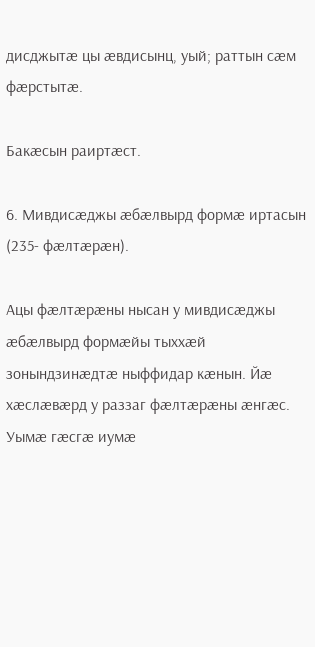дисджытæ цы æвдисынц, уый; раттын сæм фæрстытæ.

Бакæсын раиртæст.

6. Мивдисæджы æбæлвырд формæ иртасын (235- фæлтæрæн).

Ацы фæлтæрæны нысан у мивдисæджы æбæлвырд формæйы тыххæй зонындзинæдтæ ныффидар кæнын. Йæ хæслæвæрд у раззаг фæлтæрæны æнгæс. Уымæ гæсгæ иумæ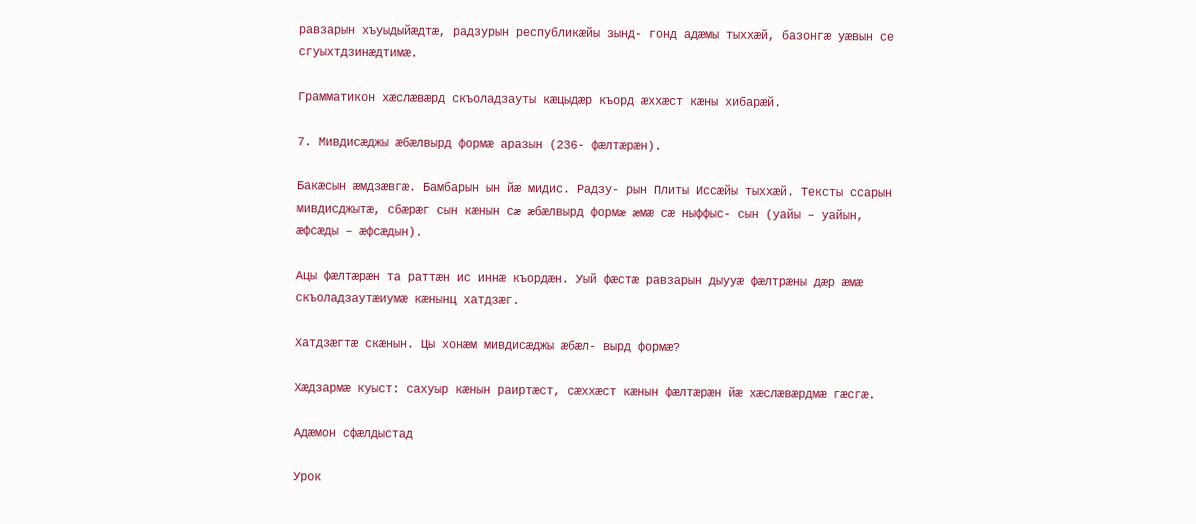равзарын хъуыдыйæдтæ, радзурын республикæйы зынд- гонд адæмы тыххæй, базонгæ уæвын се сгуыхтдзинæдтимæ.

Грамматикон хæслæвæрд скъоладзауты кæцыдæр къорд æххæст кæны хибарæй.

7. Мивдисæджы æбæлвырд формæ аразын (236- фæлтæрæн).

Бакæсын æмдзæвгæ. Бамбарын ын йæ мидис. Радзу- рын Плиты Иссæйы тыххæй. Тексты ссарын мивдисджытæ, сбæрæг сын кæнын сæ æбæлвырд формæ æмæ сæ ныффыс- сын (уайы – уайын, æфсæды – æфсæдын).

Ацы фæлтæрæн та раттæн ис иннæ къордæн. Уый фæстæ равзарын дыууæ фæлтрæны дæр æмæ скъоладзаутæиумæ кæнынц хатдзæг.

Хатдзæгтæ скæнын. Цы хонæм мивдисæджы æбæл- вырд формæ?

Хæдзармæ куыст: сахуыр кæнын раиртæст, сæххæст кæнын фæлтæрæн йæ хæслæвæрдмæ гæсгæ.

Адæмон сфæлдыстад

Урок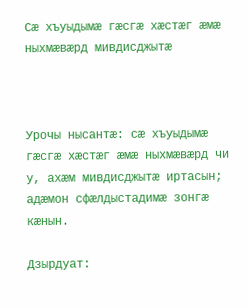Сæ хъуыдымæ гæсгæ хæстæг æмæ ныхмæвæрд мивдисджытæ



Урочы нысантæ: сæ хъуыдымæ гæсгæ хæстæг æмæ ныхмæвæрд чи у, ахæм мивдисджытæ иртасын; адæмон сфæлдыстадимæ зонгæ кæнын.

Дзырдуат: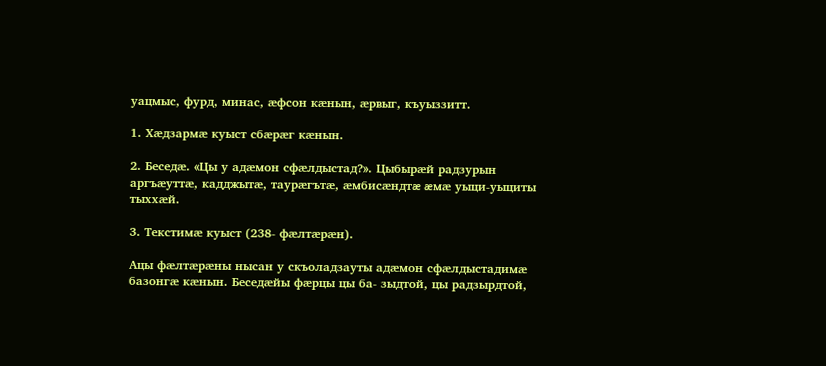уацмыс, фурд, минас, æфсон кæнын, æрвыг, къуыззитт.

1. Хæдзармæ куыст сбæрæг кæнын.

2. Беседæ. «Цы у адæмон сфæлдыстад?». Цыбырæй радзурын аргъæуттæ, кадджытæ, таурæгътæ, æмбисæндтæ æмæ уыци-уыциты тыххæй.

3. Текстимæ куыст (238- фæлтæрæн).

Ацы фæлтæрæны нысан у скъоладзауты адæмон сфæлдыстадимæ базонгæ кæнын. Беседæйы фæрцы цы ба- зыдтой, цы радзырдтой,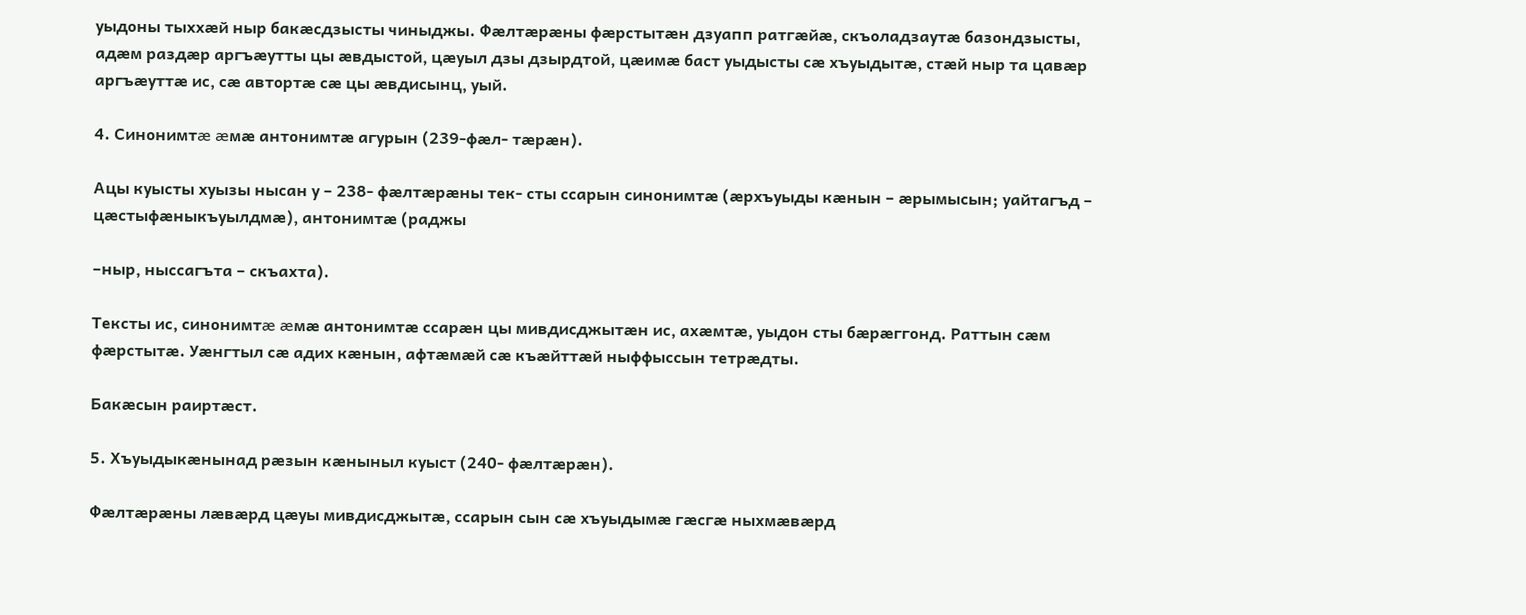уыдоны тыххæй ныр бакæсдзысты чиныджы. Фæлтæрæны фæрстытæн дзуапп ратгæйæ, скъоладзаутæ базондзысты, адæм раздæр аргъæутты цы æвдыстой, цæуыл дзы дзырдтой, цæимæ баст уыдысты сæ хъуыдытæ, стæй ныр та цавæр аргъæуттæ ис, сæ автортæ сæ цы æвдисынц, уый.

4. Синонимтæ æмæ антонимтæ агурын (239-фæл- тæрæн).

Ацы куысты хуызы нысан у – 238- фæлтæрæны тек- сты ссарын синонимтæ (æрхъуыды кæнын – æрымысын; уайтагъд – цæстыфæныкъуылдмæ), антонимтæ (раджы

–ныр, ныссагъта – скъахта).

Тексты ис, синонимтæ æмæ антонимтæ ссарæн цы мивдисджытæн ис, ахæмтæ, уыдон сты бæрæггонд. Раттын сæм фæрстытæ. Уæнгтыл сæ адих кæнын, афтæмæй сæ къæйттæй ныффыссын тетрæдты.

Бакæсын раиртæст.

5. Хъуыдыкæнынад рæзын кæныныл куыст (240- фæлтæрæн).

Фæлтæрæны лæвæрд цæуы мивдисджытæ, ссарын сын сæ хъуыдымæ гæсгæ ныхмæвæрд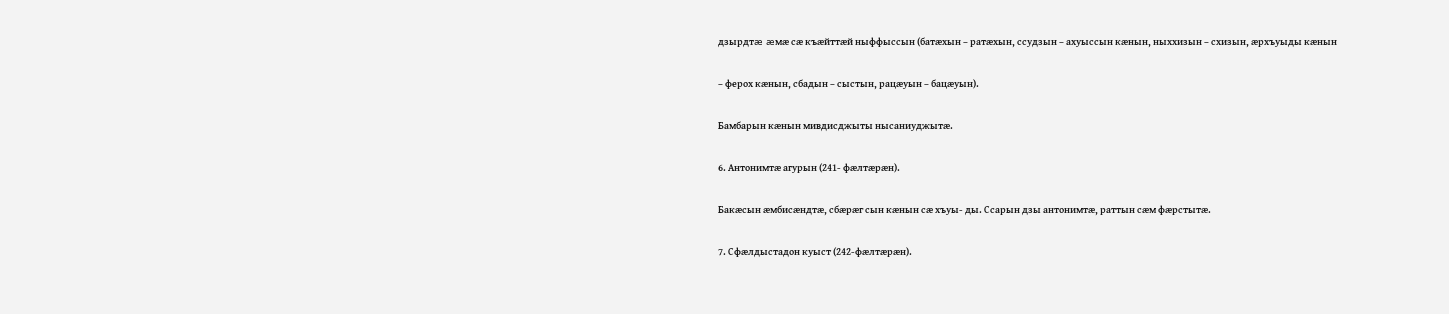дзырдтæ æмæ сæ къæйттæй ныффыссын (батæхын – ратæхын, ссудзын – ахуыссын кæнын, ныххизын – схизын, æрхъуыды кæнын

– ферох кæнын, сбадын – сыстын, рацæуын – бацæуын).

Бамбарын кæнын мивдисджыты нысаниуджытæ.

6. Антонимтæ агурын (241- фæлтæрæн).

Бакæсын æмбисæндтæ, сбæрæг сын кæнын сæ хъуы- ды. Ссарын дзы антонимтæ, раттын сæм фæрстытæ.

7. Сфæлдыстадон куыст (242-фæлтæрæн).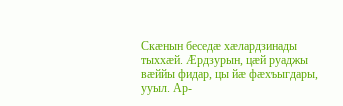Скæнын беседæ хæлардзинады тыххæй. Æрдзурын, цæй руаджы вæййы фидар, цы йæ фæхъыгдары, ууыл. Ар-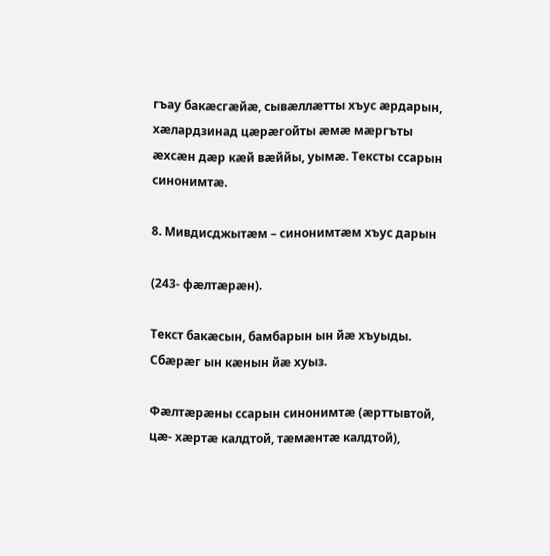гъау бакæсгæйæ, сывæллæтты хъус æрдарын, хæлардзинад цæрæгойты æмæ мæргъты æхсæн дæр кæй вæййы, уымæ. Тексты ссарын синонимтæ.

8. Мивдисджытæм – синонимтæм хъус дарын

(243- фæлтæрæн).

Текст бакæсын, бамбарын ын йæ хъуыды. Сбæрæг ын кæнын йæ хуыз.

Фæлтæрæны ссарын синонимтæ (æрттывтой, цæ- хæртæ калдтой, тæмæнтæ калдтой),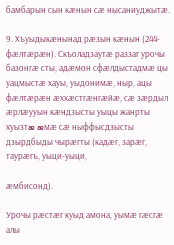бамбарын сын кæнын сæ нысаниуджытæ.

9. Хъуыдыкæнынад рæзын кæнын (244- фæлтæрæн). Скъоладзаутæ раззаг урочы базонгæ сты, адæмон сфæлдыстадмæ цы уацмыстæ хауы, уыдонимæ, ныр, ацы фæлтæрæн æххæстгæнгæйæ, сæ зæрдыл æрлæууын кæндзысты уыцы жанрты хуызтæ æмæ сæ ныффысдзысты дзырдбыды чырæгты (кадæг, зарæг, таурæгъ, уыци-уыци,

æмбисонд).

Урочы рæстæг куыд амона, уымæ гæсгæ алы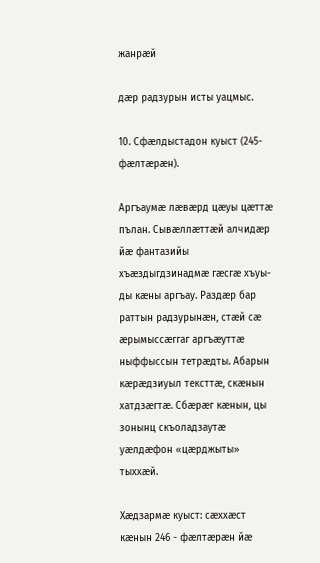жанрæй

дæр радзурын исты уацмыс.

10. Сфæлдыстадон куыст (245- фæлтæрæн).

Аргъаумæ лæвæрд цæуы цæттæ пълан. Сывæллæттæй алчидæр йæ фантазийы хъæздыгдзинадмæ гæсгæ хъуы- ды кæны аргъау. Раздæр бар раттын радзурынæн, стæй сæ æрымыссæггаг аргъæуттæ ныффыссын тетрæдты. Абарын кæрæдзиуыл тексттæ, скæнын хатдзæгтæ. Сбæрæг кæнын, цы зонынц скъоладзаутæ уæлдæфон «цæрджыты» тыххæй.

Хæдзармæ куыст: сæххæст кæнын 246 - фæлтæрæн йæ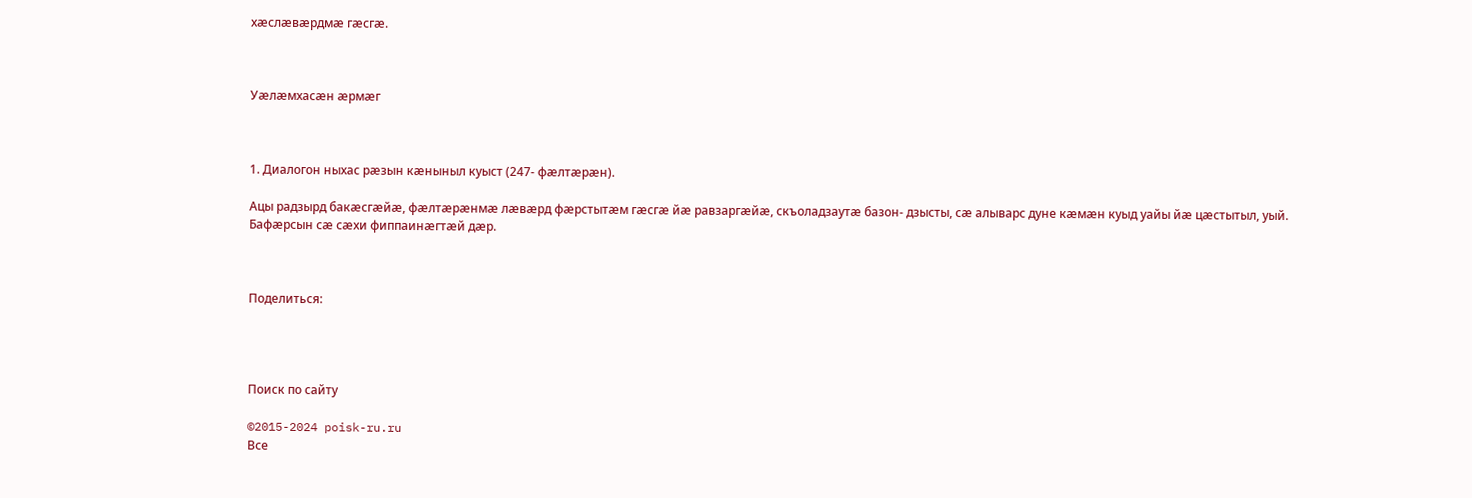хæслæвæрдмæ гæсгæ.



Уæлæмхасæн æрмæг



1. Диалогон ныхас рæзын кæныныл куыст (247- фæлтæрæн).

Ацы радзырд бакæсгæйæ, фæлтæрæнмæ лæвæрд фæрстытæм гæсгæ йæ равзаргæйæ, скъоладзаутæ базон- дзысты, сæ алыварс дуне кæмæн куыд уайы йæ цæстытыл, уый. Бафæрсын сæ сæхи фиппаинæгтæй дæр.



Поделиться:




Поиск по сайту

©2015-2024 poisk-ru.ru
Все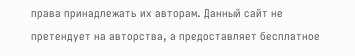права принадлежать их авторам. Данный сайт не претендует на авторства, а предоставляет бесплатное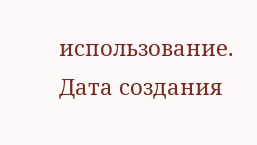использование.
Дата создания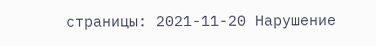страницы: 2021-11-20 Нарушение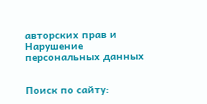авторских прав и Нарушение персональных данных


Поиск по сайту: